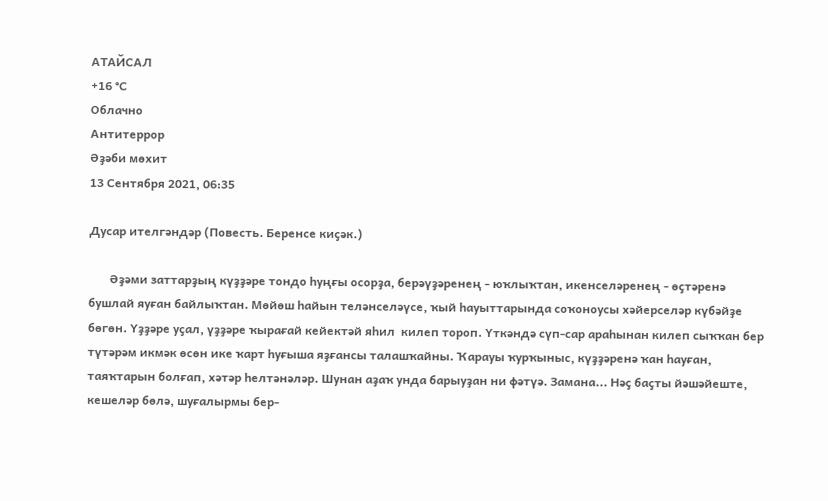АТАЙСАЛ
+16 °С
Облачно
Антитеррор
Әҙәби мѳхит
13 Сентября 2021, 06:35

Дусар ителгәндәр (Повесть. Беренсе киҫәк.)

       Әҙәми заттарҙың күҙҙәре тондо һуңғы осорҙа, берәүҙәренең - юҡлыҡтан, икенселәренең - өҫтәренә бушлай яуған байлыҡтан. Мөйөш һайын теләнселәүсе, ҡый һауыттарында соҡоноусы хәйерселәр күбәйҙе бөгөн. Үҙҙәре уҫал, үҙҙәре ҡырағай кейектәй яһил  килеп тороп. Үткәндә сүп-сар араһынан килеп сыҡҡан бер түтәрәм икмәк өсөн ике ҡарт һуғыша яҙғансы талашҡайны. Ҡарауы ҡурҡыныс, күҙҙәренә ҡан һауған, таяҡтарын болғап, хәтәр һелтәнәләр. Шунан аҙаҡ унда барыуҙан ни фәтүә. Замана... Нәҫ баҫты йәшәйеште, кешеләр бөлә, шуғалырмы бер-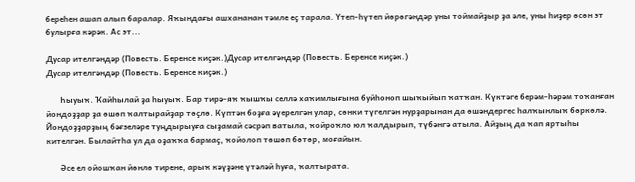береһен ашап алып баралар. Яҡындағы ашхананан тәмле еҫ тарала. Үтеп-һүтеп йөрөгәндәр уны тоймайҙыр ҙа әле, уны һиҙер өсөн эт булырға кәрәк. Ас эт...

Дусар ителгәндәр (Повесть. Беренсе киҫәк.)Дусар ителгәндәр (Повесть. Беренсе киҫәк.)
Дусар ителгәндәр (Повесть. Беренсе киҫәк.)

       Һыуыҡ. Ҡайһылай ҙа һыуыҡ. Бар тирә-яҡ ҡышҡы селлә хаҡимлығына буйһоноп шыҡыйып ҡатҡан. Күктәге берәм-һәрәм тоҡанған йондоҙҙар ҙа өшөп ҡалтырайҙар төҫлө. Күптән боҙға әүерелгән улар, сөнки түгелгән нурҙарынан да өшәндергес һалҡынлыҡ бөркөлә. Йондоҙҙарҙың бәғзеләре туңдырыуға сыҙамай сәсрәп ватыла, ҡойроҡло юл ҡалдырып, түбәнгә атыла. Айҙың да ҡап яртыһы кителгән. Былайтһа ул да оҙаҡҡа бармаҫ, ҡойолоп төшөп бөтөр, моғайын.

       Әсе ел ойошҡан йөнлө тирене, арыҡ кәүҙәне үтәләй һуға, ҡалтырата.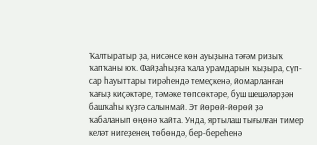Ҡалтыратыр ҙа, нисәнсе көн ауыҙына тәғәм ризыҡ ҡапҡаны юҡ. Файҙаһыҙға ҡала урамдарын ҡыҙыра, сүп-сар һауыттары тирәһендә темеҫкенә, йомарланған ҡағыҙ киҫәктәре, тәмәке төпсөктәре, буш шешәләрҙән башҡаһы күҙгә салынмай. Эт йөрөй-йөрөй ҙә ҡабаланып өңөнә ҡайта. Унда, яртылаш тығылған тимер келәт нигеҙенең төбөндә, бер-береһенә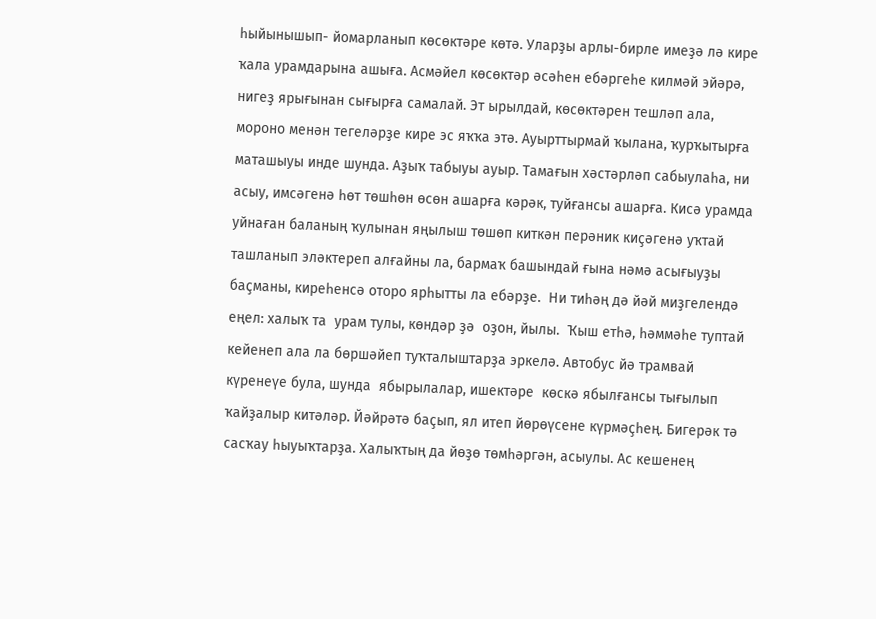һыйынышып- йомарланып көсөктәре көтә. Уларҙы арлы-бирле имеҙә лә кире ҡала урамдарына ашыға. Асмәйел көсөктәр әсәһен ебәргеһе килмәй эйәрә, нигеҙ ярығынан сығырға самалай. Эт ырылдай, көсөктәрен тешләп ала, мороно менән тегеләрҙе кире эс яҡҡа этә. Ауырттырмай ҡылана, ҡурҡытырға маташыуы инде шунда. Аҙыҡ табыуы ауыр. Тамағын хәстәрләп сабыулаһа, ни асыу, имсәгенә һөт төшһөн өсөн ашарға кәрәк, туйғансы ашарға. Кисә урамда уйнаған баланың ҡулынан яңылыш төшөп киткән перәник киҫәгенә уҡтай ташланып эләктереп алғайны ла, бармаҡ башындай ғына нәмә асығыуҙы баҫманы, киреһенсә оторо ярһытты ла ебәрҙе.  Ни тиһәң дә йәй миҙгелендә еңел: халыҡ та  урам тулы, көндәр ҙә  оҙон, йылы.  Ҡыш етһә, һәммәһе туптай кейенеп ала ла бөршәйеп туҡталыштарҙа эркелә. Автобус йә трамвай  күренеүе була, шунда  ябырылалар, ишектәре  көскә ябылғансы тығылып ҡайҙалыр китәләр. Йәйрәтә баҫып, ял итеп йөрөүсене күрмәҫһең. Бигерәк тә сасҡау һыуыҡтарҙа. Халыҡтың да йөҙө төмһәргән, асыулы. Ас кешенең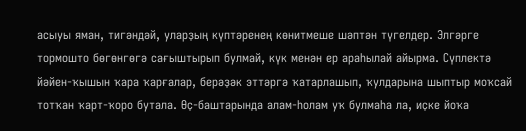асыуы яман, тигәндәй, уларҙың күптәренең көнитмеше шәптән түгелдер. Элгәрге тормошто бөгөнгөгә сағыштырып булмай, күк менән ер араһылай айырма. Сүплектә йәйен-ҡышын ҡара ҡарғалар, берәҙәк эттәргә ҡатарлашып, ҡулдарына шыптыр моҡсай тотҡан ҡарт-ҡоро бутала. Өҫ-баштарында алам-һолам уҡ булмаһа ла, иҫке йоҡа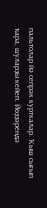пальтолар йә сепрәк курткалар. Ҡыш сығып ҡара, шуларҙы кейеп. Йөҙҙәрендә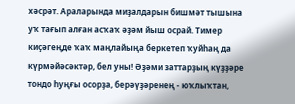хәсрәт. Араларында миҙалдарын бишмәт тышына уҡ тағып алған асҡаҡ әҙәм йыш осрай. Тимер киҫәгеңде ҡаҡ маңлайыңа беркетеп ҡуйһаң да күрмәйәсәктәр, бел уны! Әҙәми заттарҙың күҙҙәре тондо һуңғы осорҙа, берәүҙәренең - юҡлыҡтан,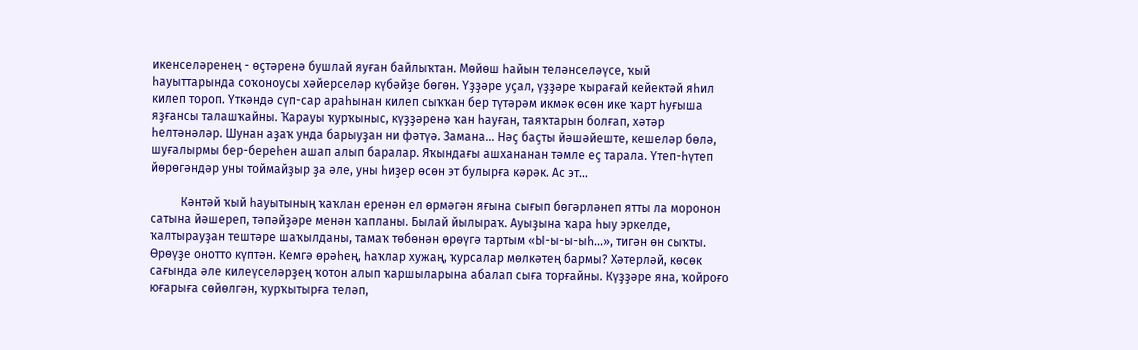икенселәренең - өҫтәренә бушлай яуған байлыҡтан. Мөйөш һайын теләнселәүсе, ҡый һауыттарында соҡоноусы хәйерселәр күбәйҙе бөгөн. Үҙҙәре уҫал, үҙҙәре ҡырағай кейектәй яһил  килеп тороп. Үткәндә сүп-сар араһынан килеп сыҡҡан бер түтәрәм икмәк өсөн ике ҡарт һуғыша яҙғансы талашҡайны. Ҡарауы ҡурҡыныс, күҙҙәренә ҡан һауған, таяҡтарын болғап, хәтәр һелтәнәләр. Шунан аҙаҡ унда барыуҙан ни фәтүә. Замана... Нәҫ баҫты йәшәйеште, кешеләр бөлә, шуғалырмы бер-береһен ашап алып баралар. Яҡындағы ашхананан тәмле еҫ тарала. Үтеп-һүтеп йөрөгәндәр уны тоймайҙыр ҙа әле, уны һиҙер өсөн эт булырға кәрәк. Ас эт...

          Кәнтәй ҡый һауытының ҡаҡлан еренән ел өрмәгән яғына сығып бөгәрләнеп ятты ла моронон сатына йәшереп, тәпәйҙәре менән ҡапланы. Былай йылыраҡ. Ауыҙына ҡара һыу эркелде, ҡалтырауҙан тештәре шаҡылданы, тамаҡ төбөнән өрөүгә тартым «Ы-ы-ы-ыһ...», тигән өн сыҡты. Өрөүҙе онотто күптән. Кемгә өрәһең, һаҡлар хужаң, ҡурсалар мөлкәтең бармы? Хәтерләй, көсөк сағында әле килеүселәрҙең ҡотон алып ҡаршыларына абалап сыға торғайны. Күҙҙәре яна, ҡойроғо юғарыға сөйөлгән, ҡурҡытырға теләп,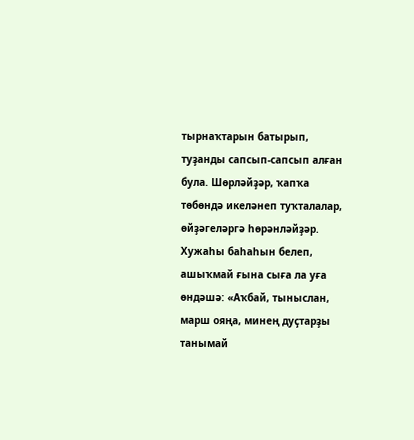тырнаҡтарын батырып, туҙанды сапсып-сапсып алған була. Шөрләйҙәр, ҡапҡа төбөндә икеләнеп туҡталалар, өйҙәгеләргә һөрәнләйҙәр. Хужаһы баһаһын белеп, ашыҡмай ғына сыға ла уға өндәшә: «Аҡбай, тыныслан, марш ояңа, минең дуҫтарҙы танымай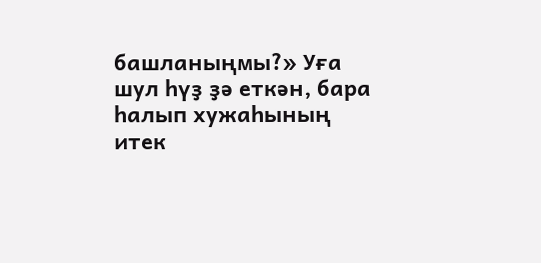башланыңмы?» Уға шул һүҙ ҙә еткән, бара һалып хужаһының итек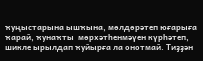ҡуңыстарына ышҡына, мөлдөрәтеп юғарыға ҡарай, ҡунаҡты  мөрхәтһенмәүен күрһәтеп, шикле ырылдап ҡуйырға ла онотмай. Тиҙҙән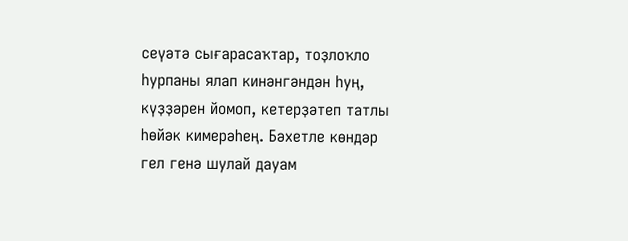сеүәтә сығарасаҡтар, тоҙлоҡло һурпаны ялап кинәнгәндән һуң, күҙҙәрен йомоп, кетерҙәтеп татлы һөйәк кимерәһең. Бәхетле көндәр гел генә шулай дауам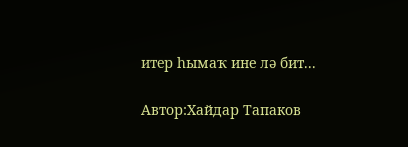итер һымаҡ ине лә бит...

Автор:Хайдар Тапаков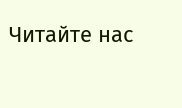Читайте нас